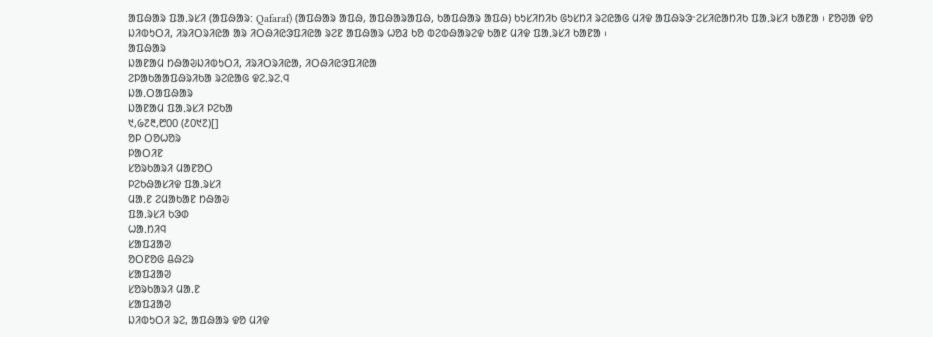ᱟᱯᱷᱟᱨ ᱯᱟᱹᱨᱥᱤ (ᱟᱯᱷᱟᱨ: Qafaraf) (ᱟᱯᱷᱟᱨ ᱟᱯᱷ, ᱟᱯᱷᱟᱨᱟᱯᱷ, ᱠᱟᱯᱷᱟᱨ ᱟᱯᱷ) ᱠᱩᱥᱤᱴᱤᱠ ᱜᱩᱥᱴᱤ ᱨᱮᱭᱟᱜ ᱢᱤᱫ ᱟᱯᱷᱨᱳᱼᱮᱥᱤᱭᱟᱴᱤᱠ ᱯᱟᱹᱨᱥᱤ ᱠᱟᱱᱟ ᱾ ᱱᱚᱣᱟ ᱫᱚ ᱡᱤᱵᱩᱛᱤ, ᱤᱨᱤᱛᱨᱤᱭᱟ ᱟᱨ ᱤᱛᱷᱤᱭᱳᱯᱤᱭᱟ ᱨᱮᱱ ᱟᱯᱷᱟᱨ ᱦᱚᱲ ᱠᱚ ᱵᱮᱵᱷᱟᱨᱮᱫ ᱠᱟᱱ ᱢᱤᱫ ᱯᱟᱹᱨᱥᱤ ᱠᱟᱱᱟ ᱾
ᱟᱯᱷᱟᱨ
ᱡᱟᱱᱟᱢ ᱴᱷᱟᱶᱡᱤᱵᱩᱛᱤ, ᱤᱨᱤᱛᱨᱤᱭᱟ, ᱤᱛᱷᱤᱭᱳᱯᱤᱭᱟ
ᱮᱞᱟᱠᱟᱟᱯᱷᱨᱤᱠᱟ ᱨᱮᱭᱟᱜ ᱫᱮᱹᱨᱮᱹᱧ
ᱡᱟᱹᱛᱟᱯᱷᱟᱨ
ᱡᱟᱱᱟᱢ ᱯᱟᱹᱨᱥᱤ ᱞᱮᱠᱟ
᱑,᱙᱗᱓,᱘᱐᱐ (᱒᱐᱑᱗)[]
ᱚᱞ ᱛᱚᱦᱚᱨ
ᱞᱟᱛᱤᱱ
ᱥᱚᱨᱠᱟᱨᱤ ᱢᱟᱱᱚᱛ
ᱞᱮᱠᱷᱟᱥᱤᱫ ᱯᱟᱹᱨᱥᱤ
ᱢᱟᱹᱱ ᱮᱢᱟᱠᱟᱱ ᱴᱷᱟᱶ
ᱯᱟᱹᱨᱥᱤ ᱠᱳᱰ
ᱦᱟᱹᱴᱤᱧ
ᱥᱟᱯᱲᱟᱣ
ᱚᱛᱱᱚᱜ ᱪᱷᱮᱨ
ᱥᱟᱯᱲᱟᱣ
ᱥᱚᱨᱠᱟᱨᱤ ᱢᱟᱹᱱ
ᱥᱟᱯᱲᱟᱣ
ᱡᱤᱵᱩᱛᱤ ᱨᱮ, ᱟᱯᱷᱟᱨ ᱫᱚ ᱢᱤᱫ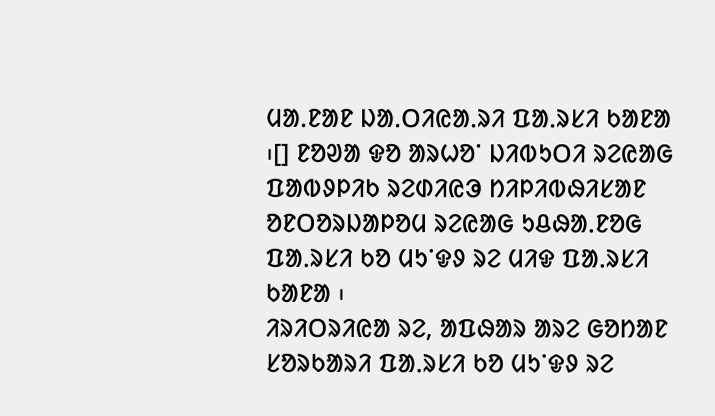ᱢᱟᱹᱱᱟᱱ ᱡᱟᱹᱛᱤᱭᱟᱹᱨᱤ ᱯᱟᱹᱨᱥᱤ ᱠᱟᱱᱟ ᱾[] ᱱᱚᱣᱟ ᱫᱚ ᱟᱨᱦᱚᱸ ᱡᱤᱵᱩᱛᱤ ᱨᱮᱭᱟᱜ ᱯᱟᱵᱽᱞᱤᱠ ᱨᱮᱰᱤᱭᱳ ᱴᱤᱞᱤᱵᱷᱤᱥᱟᱱ ᱚᱱᱛᱚᱨᱡᱟᱞᱚᱢ ᱨᱮᱭᱟᱜ ᱩᱪᱷᱟᱹᱱᱚᱜ ᱯᱟᱹᱨᱥᱤ ᱠᱚ ᱢᱩᱸᱫᱽ ᱨᱮ ᱢᱤᱫ ᱯᱟᱹᱨᱥᱤ ᱠᱟᱱᱟ ᱾
ᱤᱨᱤᱛᱨᱤᱭᱟ ᱨᱮ, ᱟᱯᱷᱟᱨ ᱟᱨᱮ ᱜᱚᱴᱟᱱ ᱥᱚᱨᱠᱟᱨᱤ ᱯᱟᱹᱨᱥᱤ ᱠᱚ ᱢᱩᱸᱫᱽ ᱨᱮ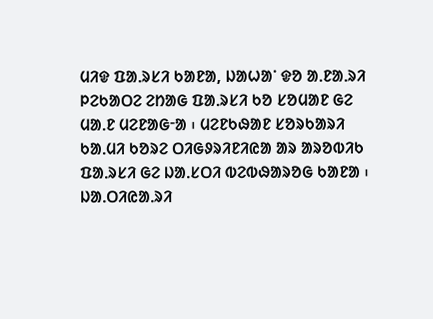ᱢᱤᱫ ᱯᱟᱹᱨᱥᱤ ᱠᱟᱱᱟ, ᱡᱟᱦᱟᱸ ᱫᱚ ᱟᱹᱱᱟᱹᱨᱤ ᱞᱮᱠᱟᱛᱮ ᱮᱴᱟᱜ ᱯᱟᱹᱨᱥᱤ ᱠᱚ ᱥᱚᱢᱟᱱ ᱜᱮ ᱢᱟᱹᱱ ᱢᱮᱱᱟᱜᱼᱟ ᱾ ᱢᱮᱱᱠᱷᱟᱱ ᱥᱚᱨᱠᱟᱨᱤ ᱠᱟᱹᱢᱤ ᱠᱚᱨᱮ ᱛᱤᱜᱽᱨᱤᱱᱤᱭᱟ ᱟᱨ ᱟᱨᱚᱵᱤᱠ ᱯᱟᱹᱨᱥᱤ ᱜᱮ ᱡᱟᱹᱥᱛᱤ ᱵᱮᱵᱷᱟᱨᱚᱜ ᱠᱟᱱᱟ ᱾ ᱡᱟᱹᱛᱤᱭᱟᱹᱨᱤ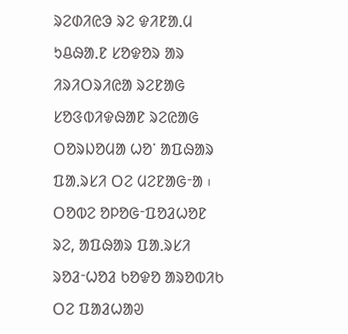ᱨᱮᱰᱤᱭᱳ ᱨᱮ ᱫᱤᱱᱟᱹᱢ ᱩᱪᱷᱟᱹᱱ ᱥᱚᱫᱚᱨ ᱟᱨ ᱤᱨᱤᱛᱨᱤᱭᱟ ᱨᱮᱱᱟᱜ ᱥᱚᱝᱵᱤᱫᱷᱟᱱ ᱨᱮᱭᱟᱜ ᱛᱚᱨᱡᱚᱢᱟ ᱦᱚᱸ ᱟᱯᱷᱟᱨ ᱯᱟᱹᱨᱥᱤ ᱛᱮ ᱢᱮᱱᱟᱜᱼᱟ ᱾ ᱛᱚᱵᱮ ᱚᱞᱚᱜᱼᱯᱚᱲᱦᱚᱱ ᱨᱮ, ᱟᱯᱷᱟᱨ ᱯᱟᱹᱨᱥᱤ ᱨᱚᱲᱼᱦᱚᱲ ᱠᱚᱫᱚ ᱟᱨᱚᱵᱤᱠ ᱛᱮ ᱯᱟᱲᱦᱟᱣ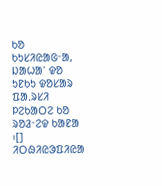ᱠᱚ ᱠᱩᱥᱤᱭᱟᱜᱼᱟ, ᱡᱟᱦᱟᱸ ᱫᱚ ᱩᱱᱠᱩ ᱫᱚᱥᱟᱨ ᱯᱟᱹᱨᱥᱤ ᱞᱮᱠᱟᱛᱮ ᱠᱚ ᱨᱚᱲᱼᱮᱫ ᱠᱟᱱᱟ ᱾[]
ᱤᱛᱷᱤᱭᱳᱯᱤᱭᱟ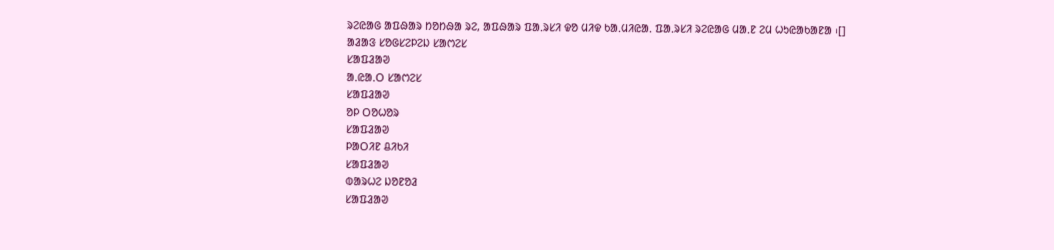ᱨᱮᱭᱟᱜ ᱟᱯᱷᱟᱨ ᱴᱚᱴᱷᱟ ᱨᱮ, ᱟᱯᱷᱟᱨ ᱯᱟᱹᱨᱥᱤ ᱫᱚ ᱢᱤᱫ ᱠᱟᱹᱢᱤᱭᱟᱹ ᱯᱟᱹᱨᱥᱤ ᱨᱮᱭᱟᱜ ᱢᱟᱹᱱ ᱮᱢ ᱦᱩᱭᱟᱠᱟᱱᱟ ᱾[]
ᱟᱲᱟᱝ ᱥᱚᱜᱥᱮᱞᱮᱡ ᱥᱟᱬᱮᱥ
ᱥᱟᱯᱲᱟᱣ
ᱟᱹᱭᱟᱹᱛ ᱥᱟᱬᱮᱥ
ᱥᱟᱯᱲᱟᱣ
ᱚᱞ ᱛᱚᱦᱚᱨ
ᱥᱟᱯᱲᱟᱣ
ᱞᱟᱛᱤᱱ ᱪᱤᱠᱤ
ᱥᱟᱯᱲᱟᱣ
ᱵᱟᱨᱦᱮ ᱡᱚᱱᱚᱲ
ᱥᱟᱯᱲᱟᱣ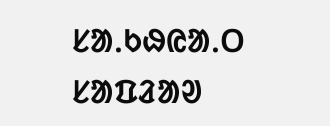ᱥᱟᱹᱠᱷᱭᱟᱹᱛ
ᱥᱟᱯᱲᱟᱣ